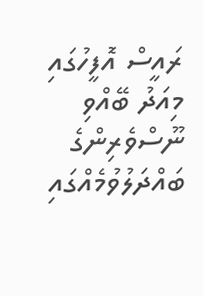ރައީސް އޮފީހުގައި މިއަދު ބޭއްވި ނޫސްވެރިންގެ ބައްދަލުވުމެއްގައި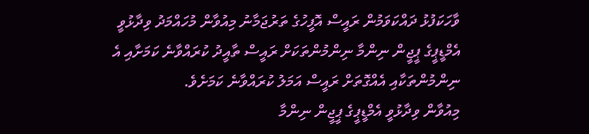ވާހަކަފުޅު ދައްކަވަމުން ރައީސް އޮފީހުގެ ތަރުޖަމާނު މިއުވާން މުހައްމަދު ވިދާޅުވީ އެމްޑީޕީގެ ޕީޖީން ނިންމާ ނިންމުންތަކަށް ރައީސް ތާއީދު ކުރައްވާނެ ކަމަށާއި އެ ނިންމުންތަކާއި އެއްގޮތަށް ރައީސް އަމަލު ކުރައްވާނެ ކަމަށެވެ.
މިއުވާން ވިދާޅުވީ އެމްޑީޕީގެ ޕީޖީން ނިންމާ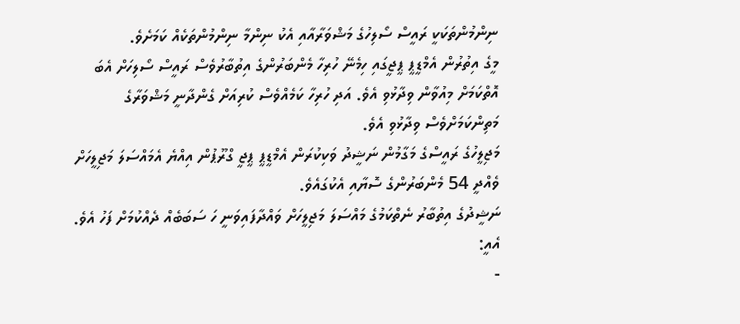ނިންމުންތަކަކީ ރައީސް ސޯލިހުގެ މަޝްވަރާއާއި އެކު ނިންމާ ނިންމުންތަކެއް ކަމަށެވެ.
މީގެ އިތުރުން އެމްޑީޕީ ޕީޖީގައި ހިމެނޭ ހުރިހާ މެންބަރުންގެ އިތުބާރުވެސް ރައީސް ސޯލިހަށް އެބަ އޮތްކަމަށް މިއުވާން ވިދާޅުވި އެވެ. އަދި ހުރިހާ ކަމެއްވެސް ކުރިއަށް ގެންދާނީ މަޝްވަރާގެ މަތިންކަމަށްވެސް ވިދާޅުވި އެވެ.
މަޖިލީހުގެ ރައީސްގެ މަގާމުން ނަޝީދު ވަކިކުރަން އެމްޑީޕީ ޕީޖީ ގްރޫޕުން އިއްޔެ އެމައްސަލަ މަޖިލީހަށް ވެއްދީ 54 މެންބަރުންގެ ސޮޔާއި އެކުގައެވެ.
ނަޝީދުގެ އިތުބާރު ނެތްކަމުގެ މައްސަލަ މަޖިލީހަށް ވައްދާފައިވަނީ ހަ ސަބަބެއް ދެއްކުމަށް ފަހު އެވެ. އެއީ:
-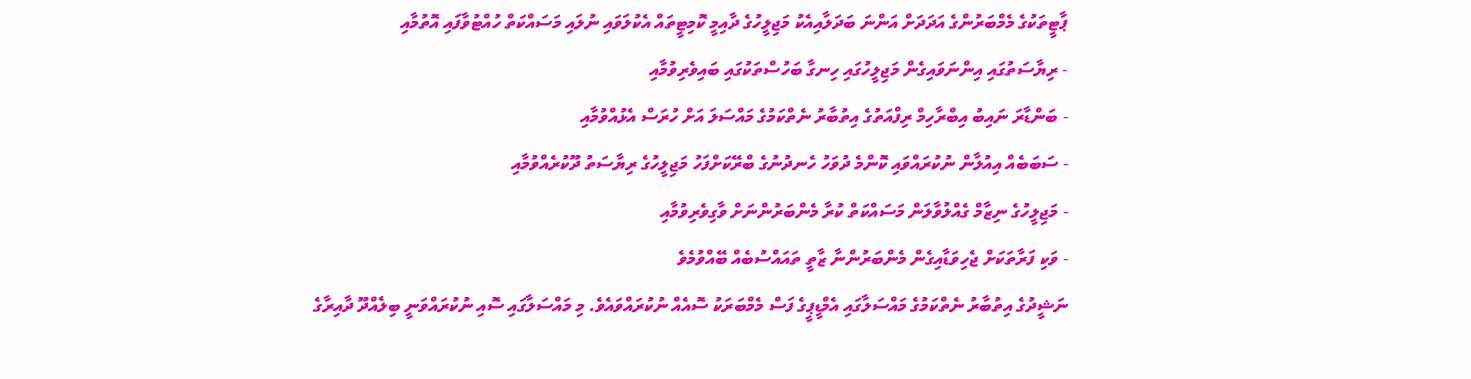ޕާޓީތަކުގެ މެމްބަރުންގެ އަދަދަށް އަންނަ ބަދަލާއިއެކު މަޖިލީހުގެ ދާއިމީ ކޮމިޓީތައް އެކުލަވައި ނުލައި މަސައްކަތް ހުއްޓުވާފައި އޮތުމާއި
- ރިޔާސަތުގައި އިންނަވައިގެން މަޖިލީހުގައި ހިނގާ ބަހުސްތަކުގައި ބައިވެރިވުމާއި
- ބަންޑާރަ ނައިބު އިބްރާހިމް ރިފްއަތުގެ އިތުބާރު ނެތްކަމުގެ މައްސަލަ އަށް ހުރަސް އެޅުއްވުމާއި
- ސަބަބެއް އިއުލާން ނުކުރައްވައި ކޮންމެ ދުވަހު ހެނދުނުގެ ބްރޭކަށްފަހު މަޖިލީހުގެ ރިޔާސަތު ދޫކުރެއްވުމާއި
- މަޖިލީހުގެ ނިޒާމް ގެއްލުވާލަން މަސައްކަތް ކުރާ މެންބަރުންނަށް ވާގިވެރިވުމާއި
- ވަކި ފަރާތަކަށް ޖެހިވަޑާއިގެން މެންބަރުންނާ ޒާތީ ތައައްސުބެއް ބޭއްވުމެވެ
ނަޝީދުގެ އިތުބާރު ނެތްކަމުގެ މައްސަލާގައި އެމްޑީޕީގެ ފަސް މެމްބަރަކު ސޮއެއް ނުކުރައްވައެވެ. މި މައްސަލާގައި ސޮއި ނުކުރައްވަނީ ބިލެއްދޫ ދާއިރާގެ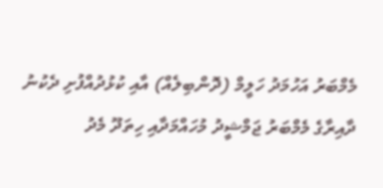މެމްބަރު އަހުމަދު ހަލީމް (ދޮންބިލެއް) އާއި ކުޅުދުއްފުށި ދެކުނު ދާއިރާގެ މެމްބަރު ޖަމްޝީދު މުހައްމަދާއި ހިތަދޫ މެދު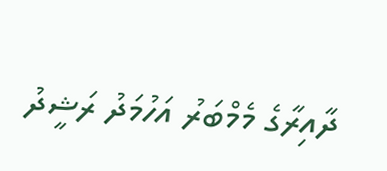ދާއިރާގެ މެމްބަރު އަހުމަދު ރަޝީދު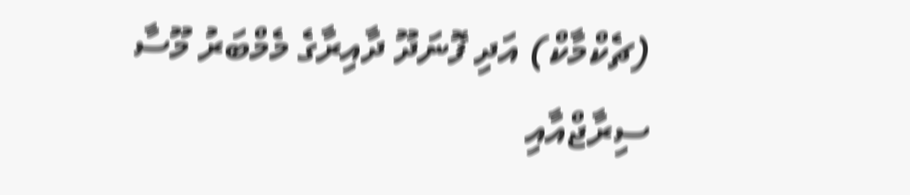(ޗެކްމާކް) އަދި ފޮނަދޫ ދާއިރާގެ މެމްބަރު މޫސާ ސިރާޖްއާއި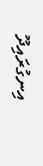އިނގުރައިދޫ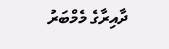ދާއިރާގެ މެމްބަރު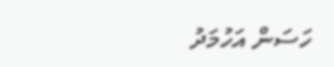ހަސަން އަހުމަދު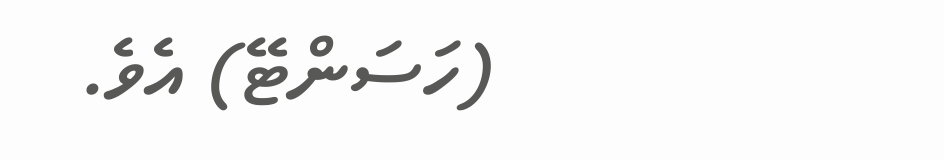(ހަސަންޓޭ) އެވެ.